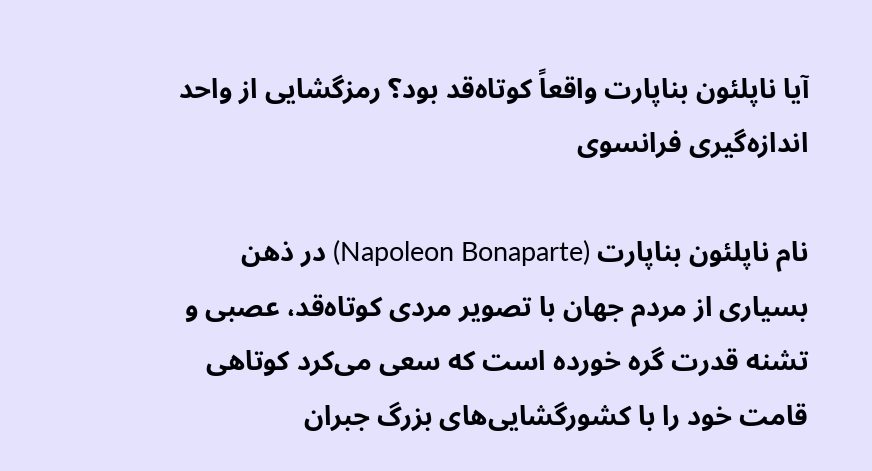آیا ناپلئون بناپارت واقعاً کوتاه‌قد بود؟ رمزگشایی از واحد اندازه‌گیری فرانسوی

نام ناپلئون بناپارت (Napoleon Bonaparte) در ذهن بسیاری از مردم جهان با تصویر مردی کوتاه‌قد، عصبی و تشنه قدرت گره خورده است که سعی می‌کرد کوتاهی قامت خود را با کشورگشایی‌های بزرگ جبران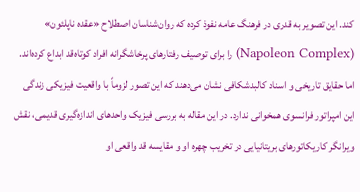کند. این تصویر به قدری در فرهنگ عامه نفوذ کرده که روان‌شناسان اصطلاح «عقده ناپلئون» (Napoleon Complex) را برای توصیف رفتارهای پرخاشگرانه افراد کوتاه‌قد ابداع کرده‌اند. اما حقایق تاریخی و اسناد کالبدشکافی نشان می‌دهند که این تصور لزوماً با واقعیت فیزیکی زندگی این امپراتور فرانسوی همخوانی ندارد. در این مقاله به بررسی فیزیک واحدهای اندازه‌گیری قدیمی، نقش ویرانگر کاریکاتورهای بریتانیایی در تخریب چهره او و مقایسه قد واقعی او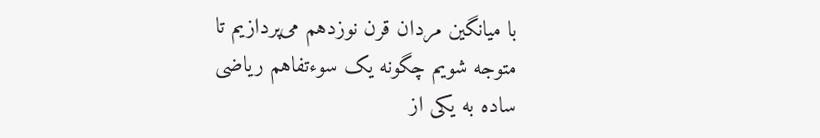با میانگین مردان قرن نوزدهم می‌پردازیم تا متوجه شویم چگونه یک سوءتفاهم ریاضی ساده به یکی از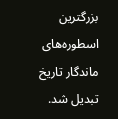بزرگترین اسطوره‌های ماندگار تاریخ تبدیل شد.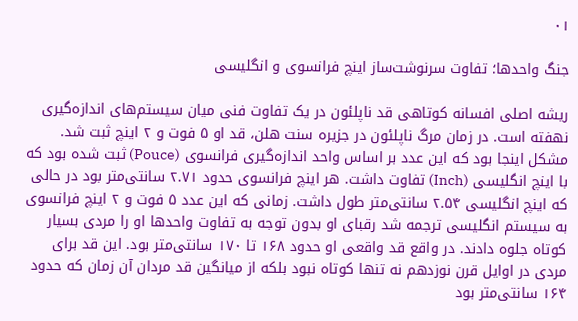۰۱

جنگ واحدها؛ تفاوت سرنوشت‌ساز اینچ فرانسوی و انگلیسی

ریشه اصلی افسانه کوتاهی قد ناپلئون در یک تفاوت فنی میان سیستم‌های اندازه‌گیری نهفته است. در زمان مرگ ناپلئون در جزیره سنت هلن، قد او ۵ فوت و ۲ اینچ ثبت شد. مشکل اینجا بود که این عدد بر اساس واحد اندازه‌گیری فرانسوی (Pouce) ثبت شده بود که با اینچ انگلیسی (Inch) تفاوت داشت. هر اینچ فرانسوی حدود ۲.۷۱ سانتی‌متر بود در حالی که اینچ انگلیسی ۲.۵۴ سانتی‌متر طول داشت. زمانی که این عدد ۵ فوت و ۲ اینچ فرانسوی به سیستم انگلیسی ترجمه شد رقبای او بدون توجه به تفاوت واحدها او را مردی بسیار کوتاه جلوه دادند. در واقع قد واقعی او حدود ۱۶۸ تا ۱۷۰ سانتی‌متر بود. این قد برای مردی در اوایل قرن نوزدهم نه تنها کوتاه نبود بلکه از میانگین قد مردان آن زمان که حدود ۱۶۴ سانتی‌متر بود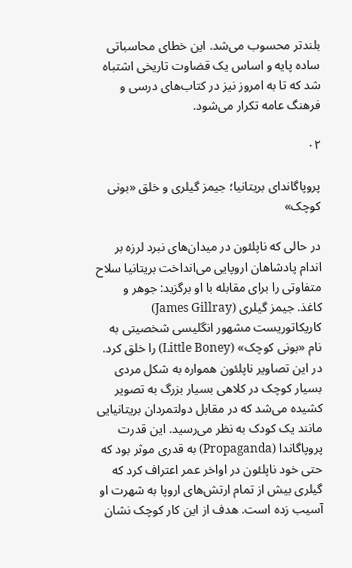بلندتر محسوب می‌شد. این خطای محاسباتی ساده پایه و اساس یک قضاوت تاریخی اشتباه شد که تا به امروز نیز در کتاب‌های درسی و فرهنگ عامه تکرار می‌شود.

۰۲

پروپاگاندای بریتانیا؛ جیمز گیلری و خلق «بونی کوچک»

در حالی که ناپلئون در میدان‌های نبرد لرزه بر اندام پادشاهان اروپایی می‌انداخت بریتانیا سلاح متفاوتی را برای مقابله با او برگزید: جوهر و کاغذ. جیمز گیلری (James Gillray) کاریکاتوریست مشهور انگلیسی شخصیتی به نام «بونی کوچک» (Little Boney) را خلق کرد. در این تصاویر ناپلئون همواره به شکل مردی بسیار کوچک در کلاهی بسیار بزرگ به تصویر کشیده می‌شد که در مقابل دولتمردان بریتانیایی مانند یک کودک به نظر می‌رسید. این قدرت پروپاگاندا (Propaganda) به قدری موثر بود که حتی خود ناپلئون در اواخر عمر اعتراف کرد که گیلری بیش از تمام ارتش‌های اروپا به شهرت او آسیب زده است. هدف از این کار کوچک نشان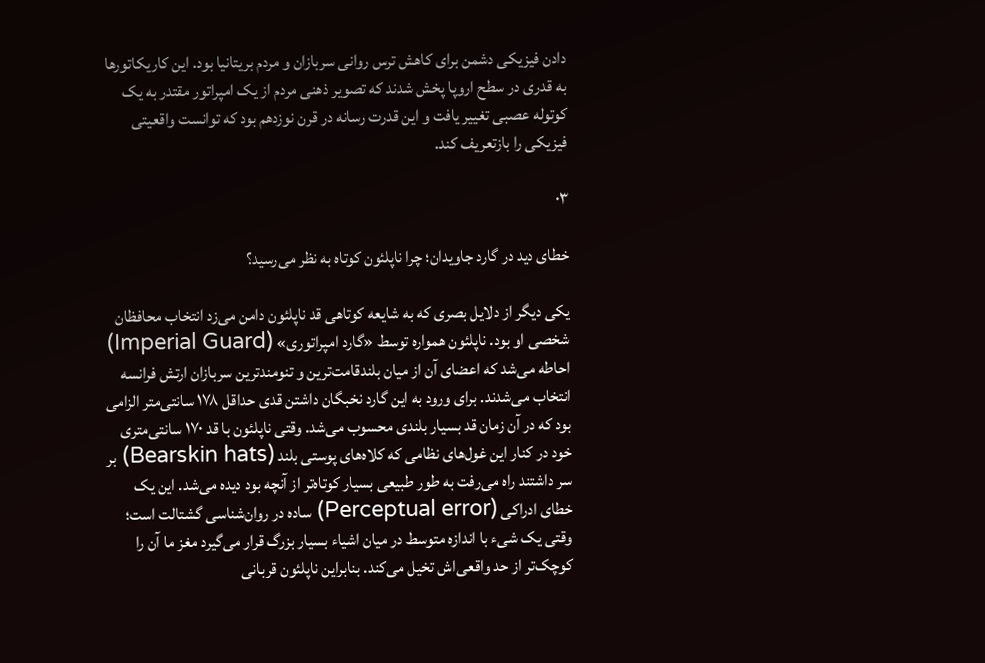دادن فیزیکی دشمن برای کاهش ترس روانی سربازان و مردم بریتانیا بود. این کاریکاتورها به قدری در سطح اروپا پخش شدند که تصویر ذهنی مردم از یک امپراتور مقتدر به یک کوتوله عصبی تغییر یافت و این قدرت رسانه در قرن نوزدهم بود که توانست واقعیتی فیزیکی را بازتعریف کند.

۰۳

خطای دید در گارد جاویدان؛ چرا ناپلئون کوتاه به نظر می‌رسید؟

یکی دیگر از دلایل بصری که به شایعه کوتاهی قد ناپلئون دامن می‌زد انتخاب محافظان شخصی او بود. ناپلئون همواره توسط «گارد امپراتوری» (Imperial Guard) احاطه می‌شد که اعضای آن از میان بلندقامت‌ترین و تنومندترین سربازان ارتش فرانسه انتخاب می‌شدند. برای ورود به این گارد نخبگان داشتن قدی حداقل ۱۷۸ سانتی‌متر الزامی بود که در آن زمان قد بسیار بلندی محسوب می‌شد. وقتی ناپلئون با قد ۱۷۰ سانتی‌متری خود در کنار این غول‌های نظامی که کلاه‌های پوستی بلند (Bearskin hats) بر سر داشتند راه می‌رفت به طور طبیعی بسیار کوتاه‌تر از آنچه بود دیده می‌شد. این یک خطای ادراکی (Perceptual error) ساده در روان‌شناسی گشتالت است؛ وقتی یک شیء با اندازه متوسط در میان اشیاء بسیار بزرگ قرار می‌گیرد مغز ما آن را کوچک‌تر از حد واقعی‌اش تخیل می‌کند. بنابراین ناپلئون قربانی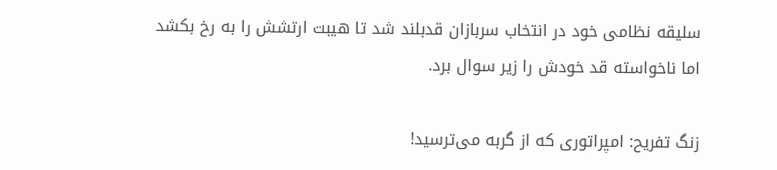سلیقه نظامی خود در انتخاب سربازان قدبلند شد تا هیبت ارتشش را به رخ بکشد اما ناخواسته قد خودش را زیر سوال برد.

زنگ تفریح: امپراتوری که از گربه می‌ترسید!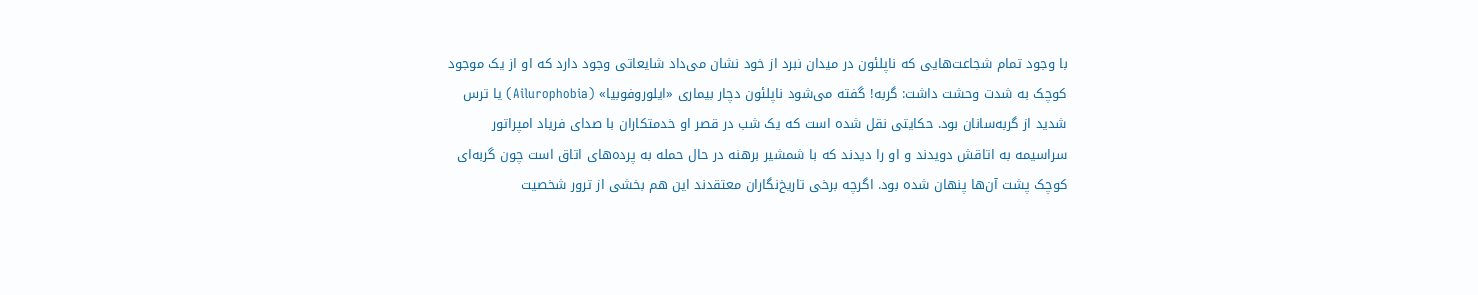با وجود تمام شجاعت‌هایی که ناپلئون در میدان نبرد از خود نشان می‌داد شایعاتی وجود دارد که او از یک موجود کوچک به شدت وحشت داشت: گربه! گفته می‌شود ناپلئون دچار بیماری «ایلوروفوبیا» (Ailurophobia) یا ترس شدید از گربه‌سانان بود. حکایتی نقل شده است که یک شب در قصر او خدمتکاران با صدای فریاد امپراتور سراسیمه به اتاقش دویدند و او را دیدند که با شمشیر برهنه در حال حمله به پرده‌های اتاق است چون گربه‌ای کوچک پشت آن‌ها پنهان شده بود. اگرچه برخی تاریخ‌نگاران معتقدند این هم بخشی از ترور شخصیت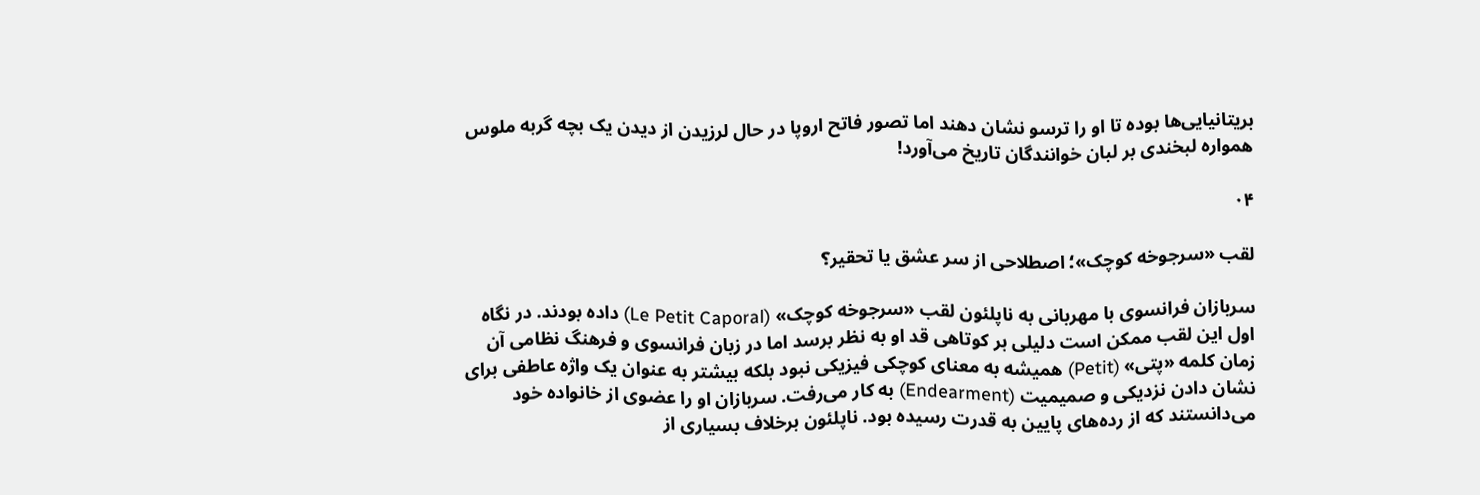بریتانیایی‌ها بوده تا او را ترسو نشان دهند اما تصور فاتح اروپا در حال لرزیدن از دیدن یک بچه گربه ملوس همواره لبخندی بر لبان خوانندگان تاریخ می‌آورد!

۰۴

لقب «سرجوخه کوچک»؛ اصطلاحی از سر عشق یا تحقیر؟

سربازان فرانسوی با مهربانی به ناپلئون لقب «سرجوخه کوچک» (Le Petit Caporal) داده بودند. در نگاه اول این لقب ممکن است دلیلی بر کوتاهی قد او به نظر برسد اما در زبان فرانسوی و فرهنگ نظامی آن زمان کلمه «پتی» (Petit) همیشه به معنای کوچکی فیزیکی نبود بلکه بیشتر به عنوان یک واژه عاطفی برای نشان دادن نزدیکی و صمیمیت (Endearment) به کار می‌رفت. سربازان او را عضوی از خانواده خود می‌دانستند که از رده‌های پایین به قدرت رسیده بود. ناپلئون برخلاف بسیاری از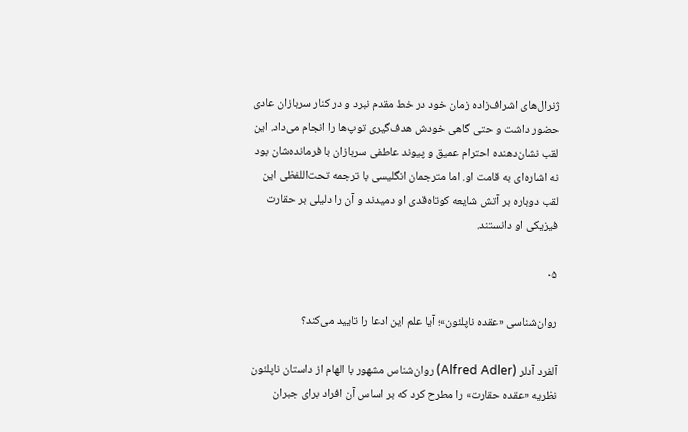ژنرال‌های اشراف‌زاده زمان خود در خط مقدم نبرد و در کنار سربازان عادی حضور داشت و حتی گاهی خودش هدف‌گیری توپ‌ها را انجام می‌داد. این لقب نشان‌دهنده احترام عمیق و پیوند عاطفی سربازان با فرمانده‌شان بود نه اشاره‌ای به قامت او. اما مترجمان انگلیسی با ترجمه تحت‌اللفظی این لقب دوباره بر آتش شایعه کوتاه‌قدی او دمیدند و آن را دلیلی بر حقارت فیزیکی او دانستند.

۰۵

روان‌شناسی «عقده ناپلئون»؛ آیا علم این ادعا را تایید می‌کند؟

آلفرد آدلر (Alfred Adler) روان‌شناس مشهور با الهام از داستان ناپلئون نظریه «عقده حقارت» را مطرح کرد که بر اساس آن افراد برای جبران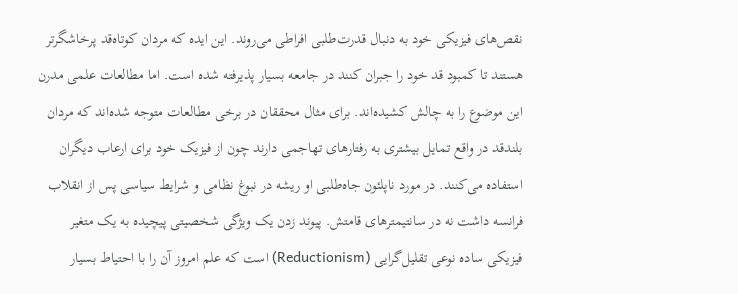نقص‌های فیزیکی خود به دنبال قدرت‌طلبی افراطی می‌روند. این ایده که مردان کوتاه‌قد پرخاشگرتر هستند تا کمبود قد خود را جبران کنند در جامعه بسیار پذیرفته شده است. اما مطالعات علمی مدرن این موضوع را به چالش کشیده‌اند. برای مثال محققان در برخی مطالعات متوجه شده‌اند که مردان بلندقد در واقع تمایل بیشتری به رفتارهای تهاجمی دارند چون از فیزیک خود برای ارعاب دیگران استفاده می‌کنند. در مورد ناپلئون جاه‌طلبی او ریشه در نبوغ نظامی و شرایط سیاسی پس از انقلاب فرانسه داشت نه در سانتیمترهای قامتش. پیوند زدن یک ویژگی شخصیتی پیچیده به یک متغیر فیزیکی ساده نوعی تقلیل‌گرایی (Reductionism) است که علم امروز آن را با احتیاط بسیار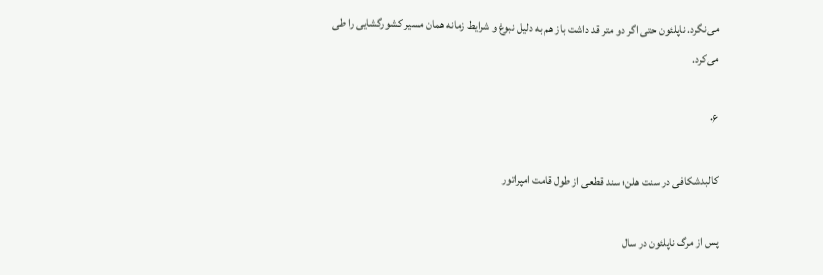می‌نگرد. ناپلئون حتی اگر دو متر قد داشت باز هم به دلیل نبوغ و شرایط زمانه همان مسیر کشورگشایی را طی می‌کرد.

۰۶

کالبدشکافی در سنت هلن؛ سند قطعی از طول قامت امپراتور

پس از مرگ ناپلئون در سال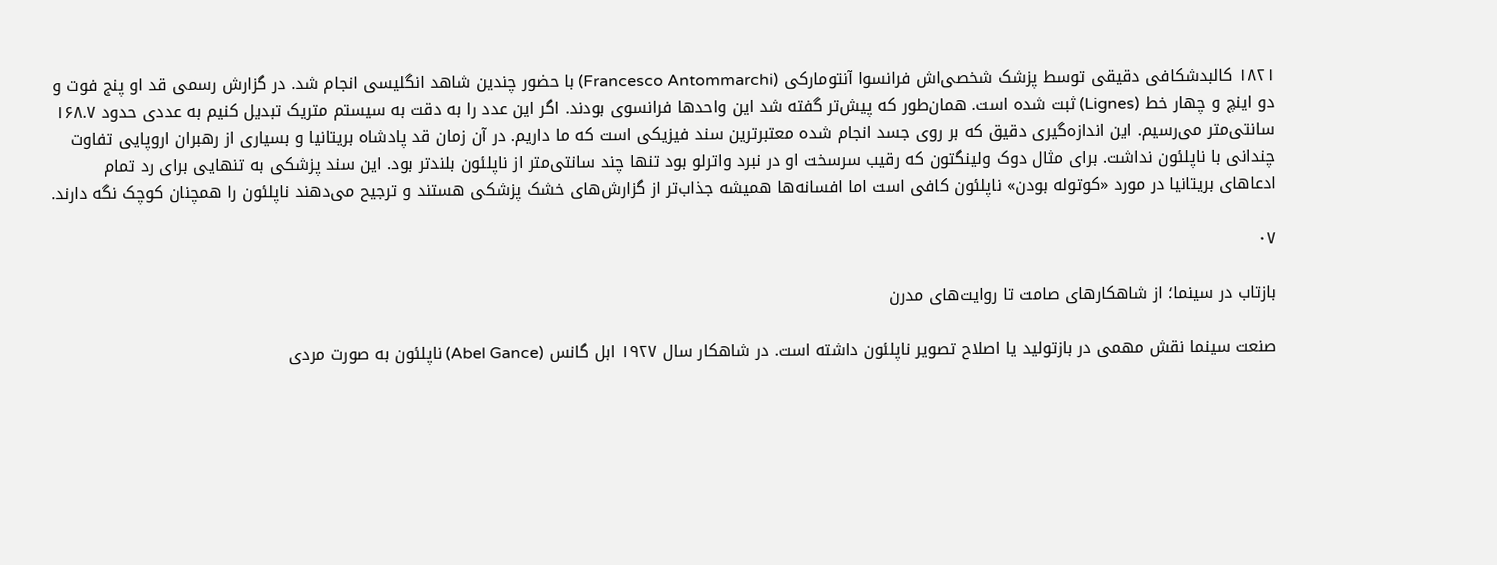۱۸۲۱ کالبدشکافی دقیقی توسط پزشک شخصی‌اش فرانسوا آنتومارکی (Francesco Antommarchi) با حضور چندین شاهد انگلیسی انجام شد. در گزارش رسمی قد او پنج فوت و دو اینچ و چهار خط (Lignes) ثبت شده است. همان‌طور که پیش‌تر گفته شد این واحدها فرانسوی بودند. اگر این عدد را به دقت به سیستم متریک تبدیل کنیم به عددی حدود ۱۶۸.۷ سانتی‌متر می‌رسیم. این اندازه‌گیری دقیق که بر روی جسد انجام شده معتبرترین سند فیزیکی است که ما داریم. در آن زمان قد پادشاه بریتانیا و بسیاری از رهبران اروپایی تفاوت چندانی با ناپلئون نداشت. برای مثال دوک ولینگتون که رقیب سرسخت او در نبرد واترلو بود تنها چند سانتی‌متر از ناپلئون بلندتر بود. این سند پزشکی به تنهایی برای رد تمام ادعاهای بریتانیا در مورد «کوتوله بودن» ناپلئون کافی است اما افسانه‌ها همیشه جذاب‌تر از گزارش‌های خشک پزشکی هستند و ترجیح می‌دهند ناپلئون را همچنان کوچک نگه دارند.

۰۷

بازتاب در سینما؛ از شاهکارهای صامت تا روایت‌های مدرن

صنعت سینما نقش مهمی در بازتولید یا اصلاح تصویر ناپلئون داشته است. در شاهکار سال ۱۹۲۷ ابل گانس (Abel Gance) ناپلئون به صورت مردی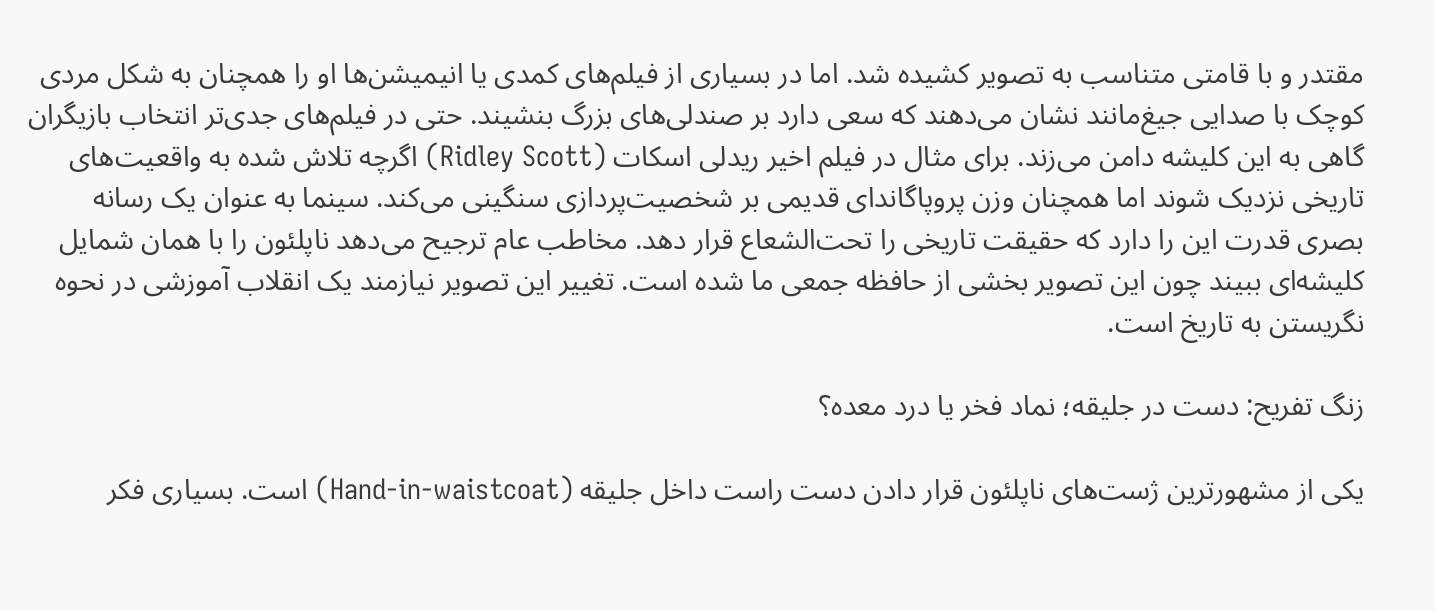مقتدر و با قامتی متناسب به تصویر کشیده شد. اما در بسیاری از فیلم‌های کمدی یا انیمیشن‌ها او را همچنان به شکل مردی کوچک با صدایی جیغ‌مانند نشان می‌دهند که سعی دارد بر صندلی‌های بزرگ بنشیند. حتی در فیلم‌های جدی‌تر انتخاب بازیگران گاهی به این کلیشه دامن می‌زند. برای مثال در فیلم اخیر ریدلی اسکات (Ridley Scott) اگرچه تلاش شده به واقعیت‌های تاریخی نزدیک شوند اما همچنان وزن پروپاگاندای قدیمی بر شخصیت‌پردازی سنگینی می‌کند. سینما به عنوان یک رسانه بصری قدرت این را دارد که حقیقت تاریخی را تحت‌الشعاع قرار دهد. مخاطب عام ترجیح می‌دهد ناپلئون را با همان شمایل کلیشه‌ای ببیند چون این تصویر بخشی از حافظه جمعی ما شده است. تغییر این تصویر نیازمند یک انقلاب آموزشی در نحوه نگریستن به تاریخ است.

زنگ تفریح: دست در جلیقه؛ نماد فخر یا درد معده؟

یکی از مشهورترین ژست‌های ناپلئون قرار دادن دست راست داخل جلیقه (Hand-in-waistcoat) است. بسیاری فکر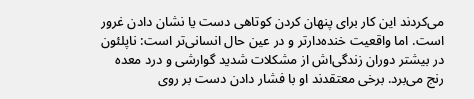می‌کردند این کار برای پنهان کردن کوتاهی دست یا نشان دادن غرور است. اما واقعیت خنده‌دارتر و در عین حال انسانی‌تر است: ناپلئون در بیشتر دوران زندگی‌اش از مشکلات شدید گوارشی و درد معده رنج می‌برد. برخی معتقدند او با فشار دادن دست بر روی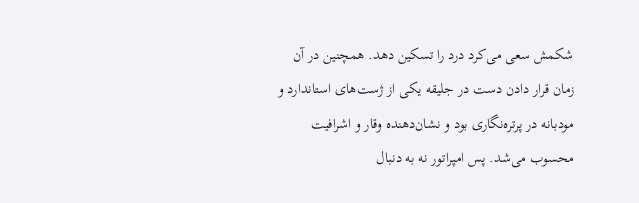شکمش سعی می‌کرد درد را تسکین دهد. همچنین در آن زمان قرار دادن دست در جلیقه یکی از ژست‌های استاندارد و مودبانه در پرتره‌نگاری بود و نشان‌دهنده وقار و اشرافیت محسوب می‌شد. پس امپراتور نه به دنبال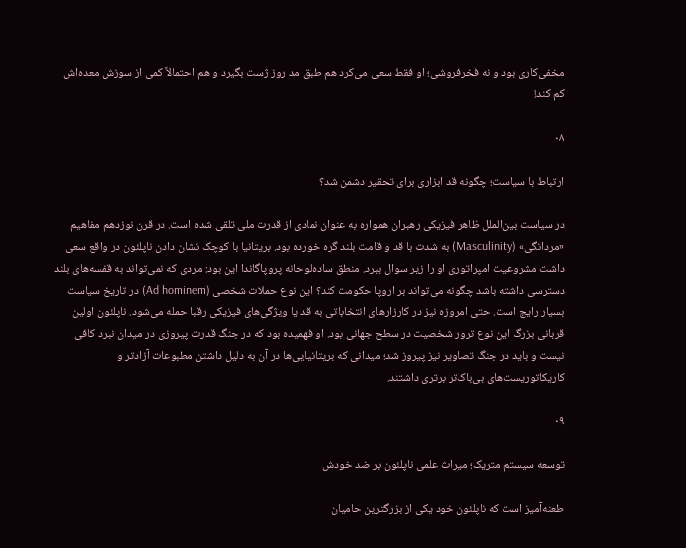مخفی‌کاری بود و نه فخرفروشی؛ او فقط سعی می‌کرد هم طبق مد روز ژست بگیرد و هم احتمالاً کمی از سوزش معده‌اش کم کند!

۰۸

ارتباط با سیاست؛ چگونه قد ابزاری برای تحقیر دشمن شد؟

در سیاست بین‌الملل ظاهر فیزیکی رهبران همواره به عنوان نمادی از قدرت ملی تلقی شده است. در قرن نوزدهم مفاهیم «مردانگی» (Masculinity) به شدت با قد و قامت بلند گره خورده بود. بریتانیا با کوچک نشان دادن ناپلئون در واقع سعی داشت مشروعیت امپراتوری او را زیر سوال ببرد. منطق ساده‌لوحانه پروپاگاندا این بود: مردی که نمی‌تواند به قفسه‌های بلند دسترسی داشته باشد چگونه می‌تواند بر اروپا حکومت کند؟ این نوع حملات شخصی (Ad hominem) در تاریخ سیاست بسیار رایج است. حتی امروزه نیز در کارزارهای انتخاباتی به قد یا ویژگی‌های فیزیکی رقبا حمله می‌شود. ناپلئون اولین قربانی بزرگ این نوع ترور شخصیت در سطح جهانی بود. او فهمیده بود که در جنگ قدرت پیروزی در میدان نبرد کافی نیست و باید در جنگ تصاویر نیز پیروز شد؛ میدانی که بریتانیایی‌ها در آن به دلیل داشتن مطبوعات آزادتر و کاریکاتوریست‌های بی‌باک‌تر برتری داشتند.

۰۹

توسعه سیستم متریک؛ میراث علمی ناپلئون بر ضد خودش

طعنه‌آمیز است که ناپلئون خود یکی از بزرگترین حامیان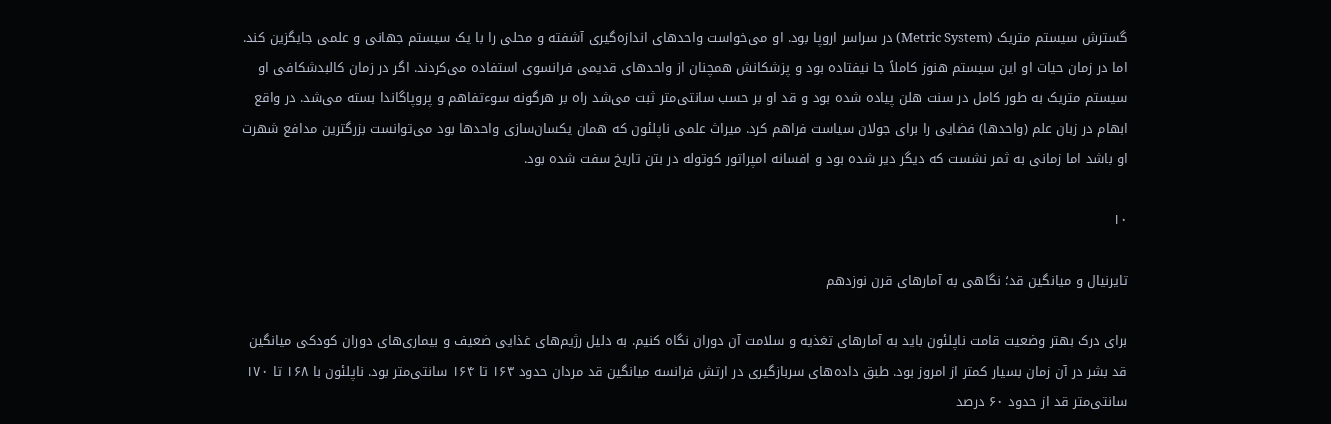گسترش سیستم متریک (Metric System) در سراسر اروپا بود. او می‌خواست واحدهای اندازه‌گیری آشفته و محلی را با یک سیستم جهانی و علمی جایگزین کند. اما در زمان حیات او این سیستم هنوز کاملاً جا نیفتاده بود و پزشکانش همچنان از واحدهای قدیمی فرانسوی استفاده می‌کردند. اگر در زمان کالبدشکافی او سیستم متریک به طور کامل در سنت هلن پیاده شده بود و قد او بر حسب سانتی‌متر ثبت می‌شد راه بر هرگونه سوءتفاهم و پروپاگاندا بسته می‌شد. در واقع ابهام در زبان علم (واحدها) فضایی را برای جولان سیاست فراهم کرد. میراث علمی ناپلئون که همان یکسان‌سازی واحدها بود می‌توانست بزرگترین مدافع شهرت او باشد اما زمانی به ثمر نشست که دیگر دیر شده بود و افسانه امپراتور کوتوله در بتن تاریخ سفت شده بود.

۱۰

تایرنیال و میانگین قد؛ نگاهی به آمارهای قرن نوزدهم

برای درک بهتر وضعیت قامت ناپلئون باید به آمارهای تغذیه و سلامت آن دوران نگاه کنیم. به دلیل رژیم‌های غذایی ضعیف و بیماری‌های دوران کودکی میانگین قد بشر در آن زمان بسیار کمتر از امروز بود. طبق داده‌های سربازگیری در ارتش فرانسه میانگین قد مردان حدود ۱۶۳ تا ۱۶۴ سانتی‌متر بود. ناپلئون با ۱۶۸ تا ۱۷۰ سانتی‌متر قد از حدود ۶۰ درصد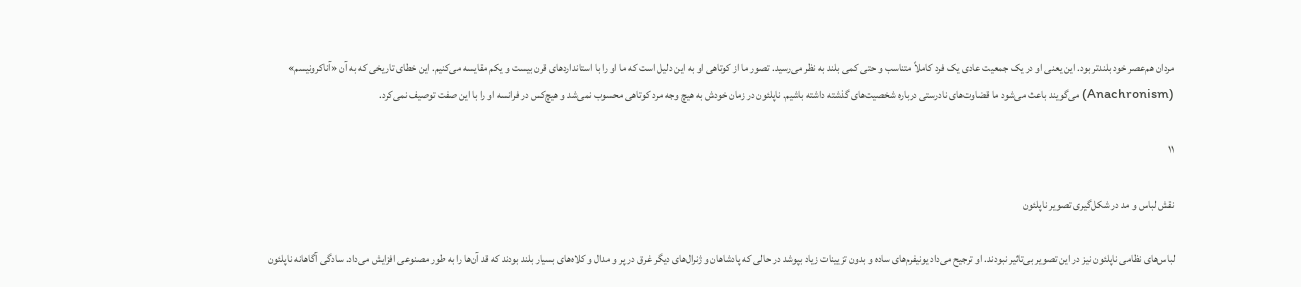مردان هم‌عصر خود بلندتر بود. این یعنی او در یک جمعیت عادی یک فرد کاملاً متناسب و حتی کمی بلند به نظر می‌رسید. تصور ما از کوتاهی او به این دلیل است که ما او را با استانداردهای قرن بیست و یکم مقایسه می‌کنیم. این خطای تاریخی که به آن «آناکرونیسم» (Anachronism) می‌گویند باعث می‌شود ما قضاوت‌های نادرستی درباره شخصیت‌های گذشته داشته باشیم. ناپلئون در زمان خودش به هیچ وجه مرد کوتاهی محسوب نمی‌شد و هیچ‌کس در فرانسه او را با این صفت توصیف نمی‌کرد.

۱۱

نقش لباس و مد در شکل‌گیری تصویر ناپلئون

لباس‌های نظامی ناپلئون نیز در این تصویر بی‌تاثیر نبودند. او ترجیح می‌داد یونیفرم‌های ساده و بدون تزیینات زیاد بپوشد در حالی که پادشاهان و ژنرال‌های دیگر غرق در پر و مدال و کلاه‌های بسیار بلند بودند که قد آن‌ها را به طور مصنوعی افزایش می‌داد. سادگی آگاهانه ناپلئون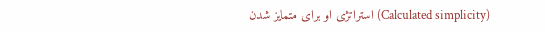(Calculated simplicity) استراتژی او برای متمایز شدن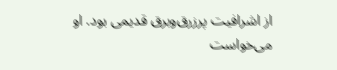از اشرافیت پرزرق‌وبرق قدیمی بود. او می‌خواست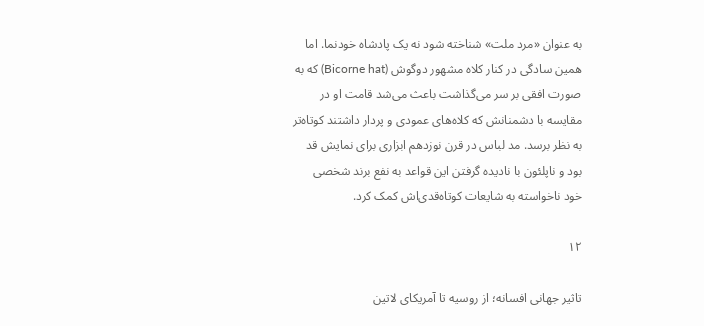به عنوان «مرد ملت» شناخته شود نه یک پادشاه خودنما. اما همین سادگی در کنار کلاه مشهور دوگوش (Bicorne hat) که به صورت افقی بر سر می‌گذاشت باعث می‌شد قامت او در مقایسه با دشمنانش که کلاه‌های عمودی و پردار داشتند کوتاه‌تر به نظر برسد. مد لباس در قرن نوزدهم ابزاری برای نمایش قد بود و ناپلئون با نادیده گرفتن این قواعد به نفع برند شخصی خود ناخواسته به شایعات کوتاه‌قدی‌اش کمک کرد.

۱۲

تاثیر جهانی افسانه؛ از روسیه تا آمریکای لاتین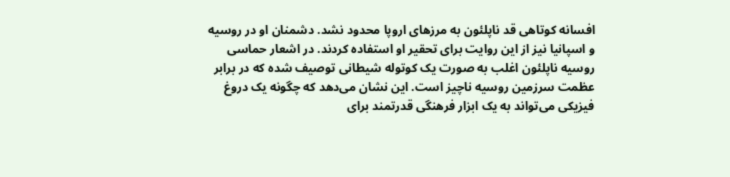افسانه کوتاهی قد ناپلئون به مرزهای اروپا محدود نشد. دشمنان او در روسیه و اسپانیا نیز از این روایت برای تحقیر او استفاده کردند. در اشعار حماسی روسیه ناپلئون اغلب به صورت یک کوتوله شیطانی توصیف شده که در برابر عظمت سرزمین روسیه ناچیز است. این نشان می‌دهد که چگونه یک دروغ فیزیکی می‌تواند به یک ابزار فرهنگی قدرتمند برای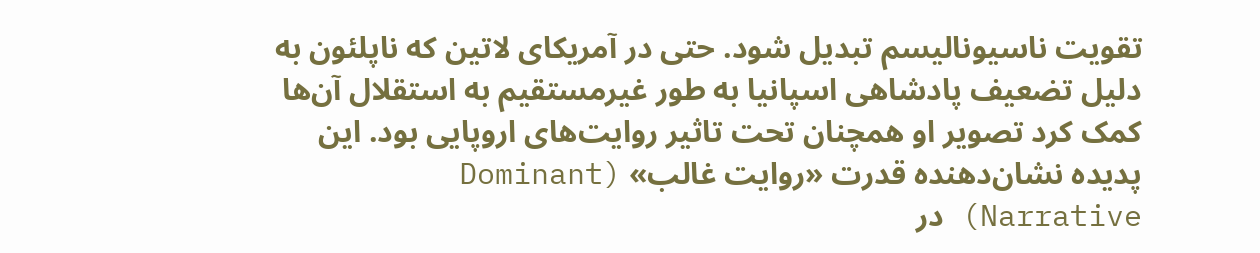تقویت ناسیونالیسم تبدیل شود. حتی در آمریکای لاتین که ناپلئون به دلیل تضعیف پادشاهی اسپانیا به طور غیرمستقیم به استقلال آن‌ها کمک کرد تصویر او همچنان تحت تاثیر روایت‌های اروپایی بود. این پدیده نشان‌دهنده قدرت «روایت غالب» (Dominant Narrative) در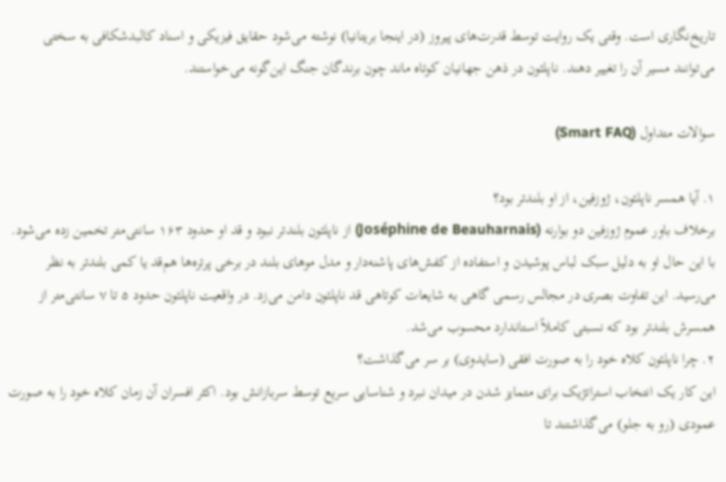تاریخ‌نگاری است. وقتی یک روایت توسط قدرت‌های پیروز (در اینجا بریتانیا) نوشته می‌شود حقایق فیزیکی و اسناد کالبدشکافی به سختی می‌توانند مسیر آن را تغییر دهند. ناپلئون در ذهن جهانیان کوتاه ماند چون برندگان جنگ این‌گونه می‌خواستند.

سوالات متداول (Smart FAQ)

۱. آیا همسر ناپلئون، ژوزفین، از او بلندتر بود؟
برخلاف باور عموم ژوزفین دو بوارنه (Joséphine de Beauharnais) از ناپلئون بلندتر نبود و قد او حدود ۱۶۳ سانتی‌متر تخمین زده می‌شود. با این حال او به دلیل سبک لباس پوشیدن و استفاده از کفش‌های پاشنه‌دار و مدل موهای بلند در برخی پرتره‌ها هم‌قد یا کمی بلندتر به نظر می‌رسید. این تفاوت بصری در مجالس رسمی گاهی به شایعات کوتاهی قد ناپلئون دامن می‌زد. در واقعیت ناپلئون حدود ۵ تا ۷ سانتی‌متر از همسرش بلندتر بود که نسبتی کاملاً استاندارد محسوب می‌شد.
۲. چرا ناپلئون کلاه خود را به صورت افقی (سایدوی) بر سر می‌گذاشت؟
این کار یک انتخاب استراتژیک برای متمایز شدن در میدان نبرد و شناسایی سریع توسط سربازانش بود. اکثر افسران آن زمان کلاه خود را به صورت عمودی (رو به جلو) می‌گذاشتند تا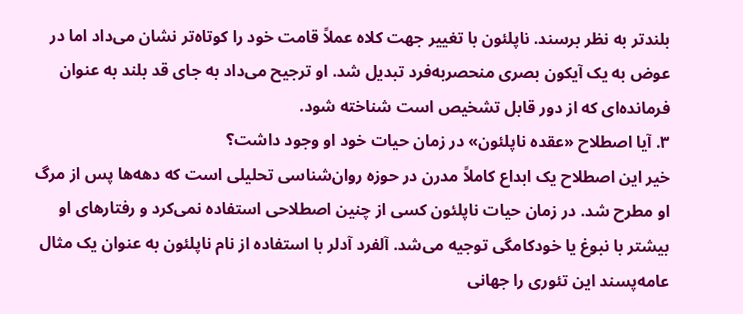بلندتر به نظر برسند. ناپلئون با تغییر جهت کلاه عملاً قامت خود را کوتاه‌تر نشان می‌داد اما در عوض به یک آیکون بصری منحصربه‌فرد تبدیل شد. او ترجیح می‌داد به جای قد بلند به عنوان فرمانده‌ای که از دور قابل تشخیص است شناخته شود.
۳. آیا اصطلاح «عقده ناپلئون» در زمان حیات خود او وجود داشت؟
خیر این اصطلاح یک ابداع کاملاً مدرن در حوزه روان‌شناسی تحلیلی است که دهه‌ها پس از مرگ او مطرح شد. در زمان حیات ناپلئون کسی از چنین اصطلاحی استفاده نمی‌کرد و رفتارهای او بیشتر با نبوغ یا خودکامگی توجیه می‌شد. آلفرد آدلر با استفاده از نام ناپلئون به عنوان یک مثال عامه‌پسند این تئوری را جهانی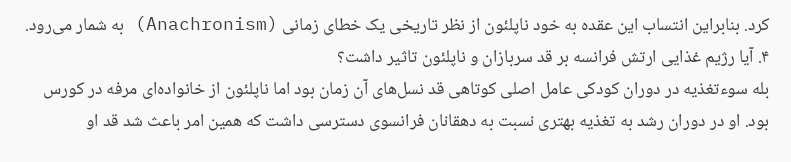کرد. بنابراین انتساب این عقده به خود ناپلئون از نظر تاریخی یک خطای زمانی (Anachronism) به شمار می‌رود.
۴. آیا رژیم غذایی ارتش فرانسه بر قد سربازان و ناپلئون تاثیر داشت؟
بله سوءتغذیه در دوران کودکی عامل اصلی کوتاهی قد نسل‌های آن زمان بود اما ناپلئون از خانواده‌ای مرفه در کورس بود. او در دوران رشد به تغذیه بهتری نسبت به دهقانان فرانسوی دسترسی داشت که همین امر باعث شد قد او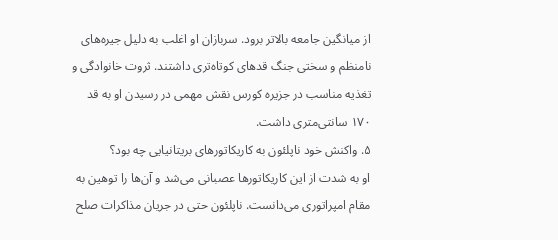از میانگین جامعه بالاتر برود. سربازان او اغلب به دلیل جیره‌های نامنظم و سختی جنگ قدهای کوتاه‌تری داشتند. ثروت خانوادگی و تغذیه مناسب در جزیره کورس نقش مهمی در رسیدن او به قد ۱۷۰ سانتی‌متری داشت.
۵. واکنش خود ناپلئون به کاریکاتورهای بریتانیایی چه بود؟
او به شدت از این کاریکاتورها عصبانی می‌شد و آن‌ها را توهین به مقام امپراتوری می‌دانست. ناپلئون حتی در جریان مذاکرات صلح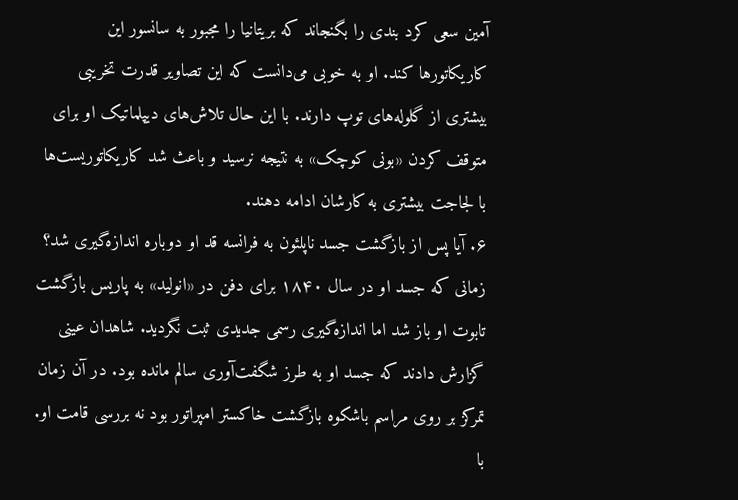آمین سعی کرد بندی را بگنجاند که بریتانیا را مجبور به سانسور این کاریکاتورها کند. او به خوبی می‌دانست که این تصاویر قدرت تخریبی بیشتری از گلوله‌های توپ دارند. با این حال تلاش‌های دیپلماتیک او برای متوقف کردن «بونی کوچک» به نتیجه نرسید و باعث شد کاریکاتوریست‌ها با لجاجت بیشتری به کارشان ادامه دهند.
۶. آیا پس از بازگشت جسد ناپلئون به فرانسه قد او دوباره اندازه‌گیری شد؟
زمانی که جسد او در سال ۱۸۴۰ برای دفن در «انولید» به پاریس بازگشت تابوت او باز شد اما اندازه‌گیری رسمی جدیدی ثبت نگردید. شاهدان عینی گزارش دادند که جسد او به طرز شگفت‌آوری سالم مانده بود. در آن زمان تمرکز بر روی مراسم باشکوه بازگشت خاکستر امپراتور بود نه بررسی قامت او. با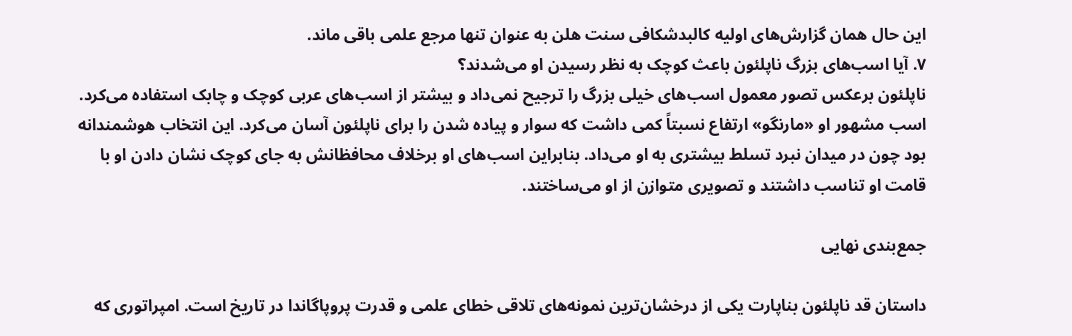این حال همان گزارش‌های اولیه کالبدشکافی سنت هلن به عنوان تنها مرجع علمی باقی ماند.
۷. آیا اسب‌های بزرگ ناپلئون باعث کوچک به نظر رسیدن او می‌شدند؟
ناپلئون برعکس تصور معمول اسب‌های خیلی بزرگ را ترجیح نمی‌داد و بیشتر از اسب‌های عربی کوچک و چابک استفاده می‌کرد. اسب مشهور او «مارنگو» ارتفاع نسبتاً کمی داشت که سوار و پیاده شدن را برای ناپلئون آسان می‌کرد. این انتخاب هوشمندانه بود چون در میدان نبرد تسلط بیشتری به او می‌داد. بنابراین اسب‌های او برخلاف محافظانش به جای کوچک نشان دادن او با قامت او تناسب داشتند و تصویری متوازن از او می‌ساختند.

جمع‌بندی نهایی

داستان قد ناپلئون بناپارت یکی از درخشان‌ترین نمونه‌های تلاقی خطای علمی و قدرت پروپاگاندا در تاریخ است. امپراتوری که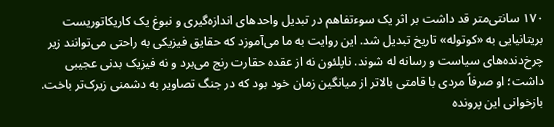۱۷۰ سانتی‌متر قد داشت بر اثر یک سوءتفاهم در تبدیل واحدهای اندازه‌گیری و نبوغ یک کاریکاتوریست بریتانیایی به «کوتوله» تاریخ تبدیل شد. این روایت به ما می‌آموزد که حقایق فیزیکی به راحتی می‌توانند زیر چرخ‌دنده‌های سیاست و رسانه له شوند. ناپلئون نه از عقده حقارت رنج می‌برد و نه فیزیک بدنی عجیبی داشت؛ او صرفاً مردی با قامتی بالاتر از میانگین زمان خود بود که در جنگ تصاویر به دشمنی زیرک‌تر باخت. بازخوانی این پرونده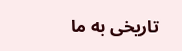تاریخی به ما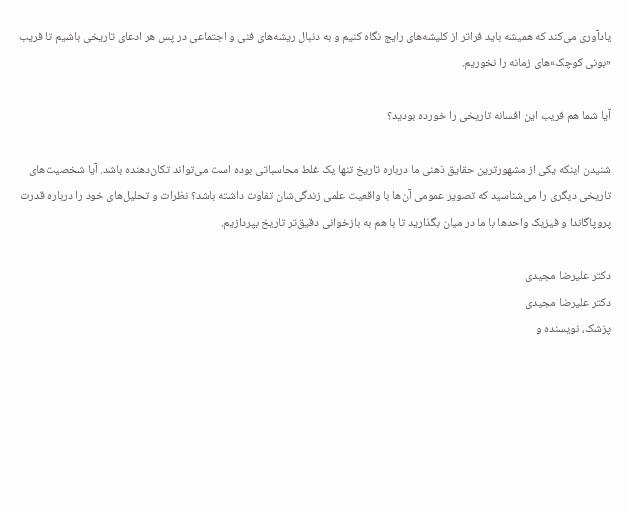یادآوری می‌کند که همیشه باید فراتر از کلیشه‌های رایج نگاه کنیم و به دنبال ریشه‌های فنی و اجتماعی در پس هر ادعای تاریخی باشیم تا فریب «بونی کوچک»های زمانه را نخوریم.

آیا شما هم فریب این افسانه تاریخی را خورده بودید؟

شنیدن اینکه یکی از مشهورترین حقایق ذهنی ما درباره تاریخ تنها یک غلط محاسباتی بوده است می‌تواند تکان‌دهنده باشد. آیا شخصیت‌های تاریخی دیگری را می‌شناسید که تصویر عمومی آن‌ها با واقعیت علمی زندگی‌شان تفاوت داشته باشد؟ نظرات و تحلیل‌های خود را درباره قدرت پروپاگاندا و فیزیک واحدها با ما در میان بگذارید تا با هم به بازخوانی دقیق‌تر تاریخ بپردازیم.

دکتر علیرضا مجیدی
دکتر علیرضا مجیدی
پزشک، نویسنده و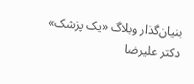بنیان‌گذار وبلاگ «یک پزشک»
دکتر علیرضا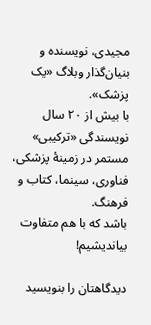مجیدی، نویسنده و بنیان‌گذار وبلاگ «یک پزشک».
با بیش از ۲۰ سال نویسندگی «ترکیبی» مستمر در زمینهٔ پزشکی، فناوری، سینما، کتاب و فرهنگ.
باشد که با هم متفاوت بیاندیشیم!

دیدگاهتان را بنویسید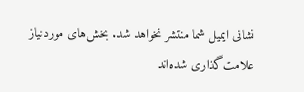نشانی ایمیل شما منتشر نخواهد شد. بخش‌های موردنیاز علامت‌گذاری شده‌اند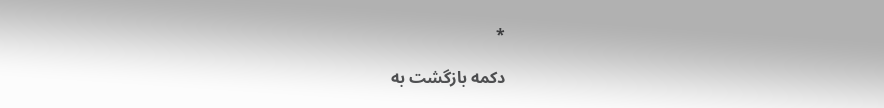*

دکمه بازگشت به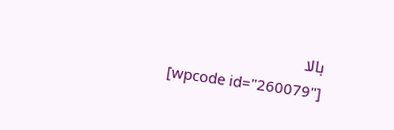بالا
[wpcode id="260079"]